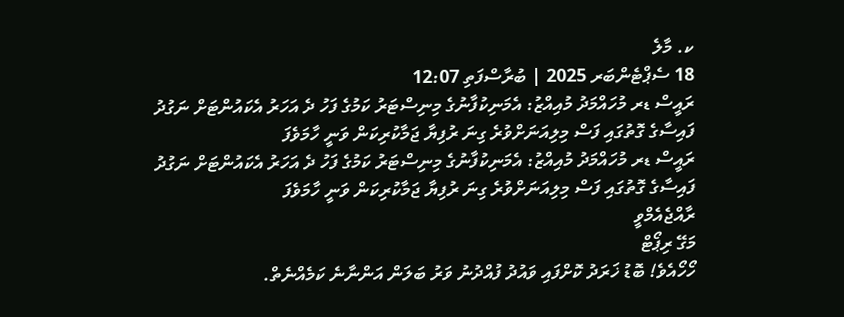ކ. މާލެ
18 ސެޕްޓެންބަރ 2025 | ބުރާސްފަތި 12:07
ރައީސް ޑރ މުހައްމަދު މުއިއްޒު: އެމަނިކުފާނުގެ މިނިސްޓަރު ކަމުގެ ފަހު ދެ އަހަރު އެކައުންޓަށް ނަގުދު ފައިސާގެ ގޮތުގައި ފަސް މިލިއަނަށްވުރެ ގިނަ ރުފިޔާ ޖަމާކުރިކަން ވަނީ ހާމަވެފަ
ރައީސް ޑރ މުހައްމަދު މުއިއްޒު: އެމަނިކުފާނުގެ މިނިސްޓަރު ކަމުގެ ފަހު ދެ އަހަރު އެކައުންޓަށް ނަގުދު ފައިސާގެ ގޮތުގައި ފަސް މިލިއަނަށްވުރެ ގިނަ ރުފިޔާ ޖަމާކުރިކަން ވަނީ ހާމަވެފަ
ރާއްޖެއެމްވީ
މަގޭ ރިޕޯޓް
ހޯހޯއެވެ! ބޮޑު ޚަރަދު ކޮށްފައި ވައުދު ފުއްދުނު ވަރު ބަލަން އަންނާނެ ކަމެއްނެތް.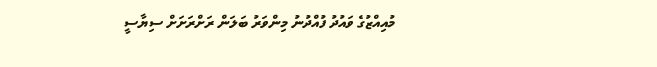މުއިއްޒުގެ ވައުދު ފުއްދުނު މިންވަރު ބަލަން ރަށްރަށަށް ސިޔާސީ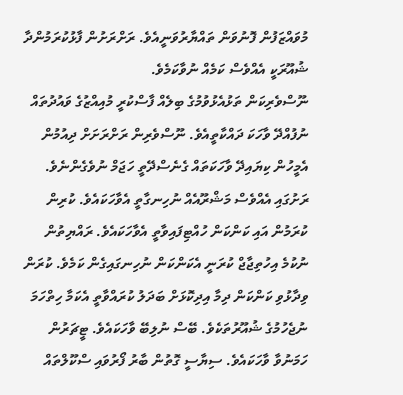މުވައްޒަފުން ފޮނުވަން ތައްޔާރުވަނީއެވެ. ރަށްރަށުން ފާޅުކުރަމުންދާ ޝުއޫރަކީ އެއްވެސް ކަމެއް ނުވާކަމެވެ.
ނޫސްވެރިކަން ތަޅުއެޅުވުމުގެ ބިލެއް ފާސްކުރީ މުއިއްޒުގެ ވައުދުތައް ނުފުއްދޭ ވާހަކަ ދައްކާތީއެވެ. ނޫސްވެރިން ރަށްރަށަށް ދިއުމުން އެމީހުން ކިޔައިދޭ ވާހަކަތައް ގެނެސްދޭތީ ހަޖަމް ނުވެގެންނެވެ. ރަށުގައި އެއްވެސް މަޝްރޫއެއް ނުހިނގާތީ އެވާހަކައެވެ. ކުރިން ކުރަމުން އައި ކަންކަން ހުއްޓިފައިވާތީ އެވާހަކައެވެ. ރައްޔިތުން ނުކުމެ އިހުތިޖާޖް ކުރަނީ އެކަންކަން ނުހިނގައިގެން ކަމެވެ. ކުރަން ވިދާޅުވި ކަންކަން ދިމާ އިދިކޮޅަށް ބަދަލު ކުރައްވާތީ އެކަމާ ހިތްހަމަ ނުޖެހުމުގެ ޝުއޫރުތަކެވެ. ބޭސް ނުލިބޭ ވާހަކައެވެ. ޓީޗަރުން ހަމަނުވާ ވާހަކައެވެ. ސިޔާސީ ގޮތުން ބާރު ފޯރުވައި ސްކޫލްތައް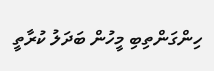ހިންގަންތިބި މީހުން ބަދަލު ކުރާތީ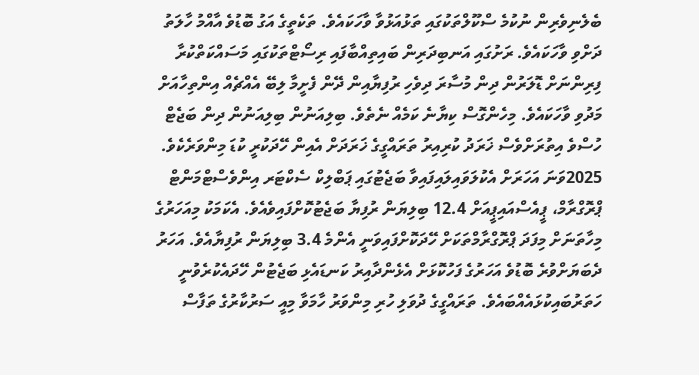ބެލެނިވެރިން ނުކުމެ ސްކޫލްތަކުގައި ތަޅުއަޅުވާ ވާހަކައެވެ. ތަކެތީގެ އަގު ބޮޑުވެ އާއްމު ހާލަތު ދަށްވި ވާހަކައެވެ. ރަށުގައި އަނބިދަރިން ބައިތިއްބާފައި ރިސޯޓްތަކުގައި މަސައްކަތްކުރާ ފިރިންނަށް ޑޮލަރުން ދިން މުސާރަ ދިވެހި ރުފިޔާއިން ދޭން ފެށީމާ ލިބޭ އެއްޗެއް އިންތިހާއަށް މަދުވި ވާހަކައެވެ. މިހެންގޮސް ކިޔާނެ ކަމެއް ނެތެވެ. ބިލިއަނުން ބިލިއަނުން ދިން ބަޖެޓް ހުސްވެ އިތުރަށްވެސް ޚަރަދު ކުރިއިރު ތަރައްގީގެ ޚަރަދަށް އެއިން ހޭދަކުރީ ކުޑަ މިންވަރެކެވެ. 2025ވަނަ އަހަރަށް އެކުލަވައިލައިފައިވާ ބަޖެޓުގައި ޕަބްލިކް ސެކްޓަރ އިންވެސްޓްމަންޓް ޕްރޮގްރާމް، ޕީއެސްއައިޕީއަށް 12.4 ބިލިޔަން ރުފިޔާ ބަޖެޓުކޮށްފައިވެއެވެ. އެކަމަކު މިއަހަރުގެ މިހާތަނަށް މިފަދަ ޕްރޮގްރާމްތަކަށް ހޭދަކޮށްފައިވަނީ އެންމެ 3.4 ބިލިޔަން ރުފިޔާއެވެ. އަހަރު ދެބަޔަށްވުރެ ބޮޑުވެ އަހަރުގެ ފަހުކޮޅަށް އެޅެންދާއިރު ކަނޑައެޅި ބަޖެޓުން ހޭދައެކުރެވުނީ ހަތަރުބައިކުޅައެއްބައެވެ. ތަރައްގީގެ ދުވަލި ހުރި މިންވަރު ހާމަވާ މިއީ ސަރުކާރުގެ ތަފާސް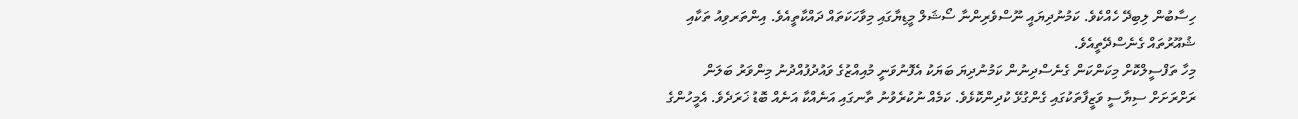ހިސާބުން ލިބިދޭ ހެއްކެވެ. ކަމުނުދިޔައީ ނޫސްވެރިންނާ ސޯޝަލް މީޑިޔާގައި މިވާހަކަތައް ދައްކާތީއެވެ. އިންތަރވިއު ތަކާއި ޝުއޫރުތައް ގެނެސްދޭތީއެވެ.
މިހާ ތަފްސީލްކޮށް މިކަންކަން ގެނެސްދިނުން ކަމުނުދިޔަ ބަޔަކު އެފޮނުވަނީ މުއިއްޒުގެ ވައުދުފުއްދުނު މިންވަރު ބަލަން ރަށްރަށަށް ސިޔާސީ ވަޒީފާތަކުގައި ގެންގުޅޭ ކުދިންކޮޅެވެ. ކަމެއް ނުކުރެވުނު ތާނގައި އަނެއްކާ އަނެއް ބޮޑު ޚަރަދެވެ. އެމީހުންގެ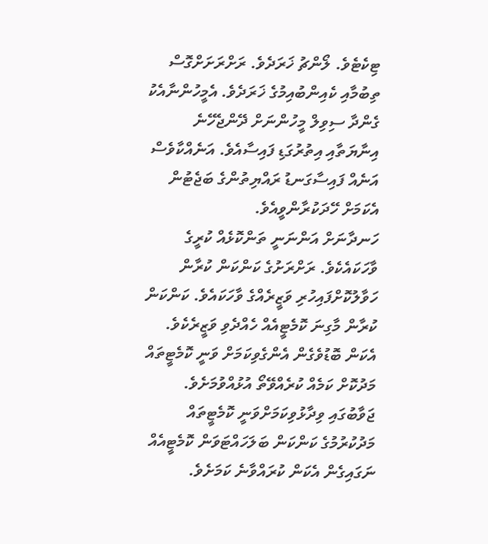ޓިކެޓެވެ. ލޯންޗު ޚަރަދެވެ. ރަށްރަށަށްގޮސް ތިބުމާއި ކެއިންބުއިމުގެ ޚަރަދެވެ. އެމީހުންނާއެކު ގެންދާ ސިވިލް މީހުންނަށް ދޭންޖެހޭނެ އިނާޔަތާއި އިތުރުގަޑި ފައިސާއެވެ. އަނެއްކާވެސް އަނެއް ފައިސާގަނޑު ރައްޔިތުންގެ ބަޖެޓުން އެކަމަށް ހޭދަކުރާންވީއެވެ.
ހަނދާނަށް އަންނަނީ ތަންކޮޅެއް ކުރީގެ ވާހަކައެކެވެ. ރަށްރަށުގެ ކަންކަން ކުރާން ހަވާލުކޮށްފައިހުރި ވަޒީރެއްގެ ވާހަކައެވެ. ކަންކަން ކުރާން މާގިނަ ކޮމެޓީއެއް ހެއްދެވި ވަޒީރެކެވެ. އެކަން ބޮޑުވެގެން އެންގެވިކަމަށް ވަނީ ކޮމެޓީތައް މަދުކޮށް ކަމެއް ކުރެއްވޭތޯ އުޅުއްވުމަށެވެ. ޖަވާބުގައި ވިދާޅުވިކަމަށްވަނީ ކޮމެޓީތައް މަދުކުރުމުގެ ކަންކަން ބަލަހައްޓަވަން ކޮމެޓީއެއް ނަގައިގެން އެކަން ކުރައްވާނެ ކަމަށެވެ.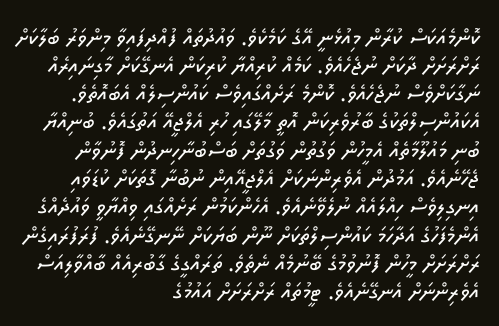ކޮންމެއަކަސް ކުރާން މިއުޅެނީ އޭގެ ކަމެކެވެ. ވައުދުތައް ފުއްދިފައިވާ މިންވަރު ބަލާކަށް ރަށްރަށަށް ދާކަށް ނުޖެހެއެވެ. ކަމެއް ކުރިއްޔާ ކުރިކަން އެނގޭކަށް މާގިނައިރެއް ނަގާކަށްވެސް ނުޖެހެއެވެ. ކޮންމެ ރަށެއްގައިވެސް ކައުންސިލެއް އެބައޮތެވެ. އެކައުންސިލްތަކުގެ ބާރުވެރިކަން އޮތީ މާލޭގައި ހުރި އެލްޖީއޭ އަތުގައެވެ. ބުނިއްޔާ ބުނި މައުލޫމާތެއް އެމީހުން ވަގުތުން ވަގުތަށް ބަސްބުނާހިނދުން ފޮނުވާން ޖެހޭނެއެވެ. އަމުދުން އެވެރިންނަކަށް އެލްޖީއޭއިން ނުބުނާ ގޮތަކަށް ކުޑަވައި އިނގިލިވެސް ހިއްލައެއް ނުލެވޭނެއެވެ. އެހެންކަމުން ރަށެއްގައި ވިއްޔާވީ ވައުދެއްގެ އެންމެފަހުގެ އަދާހަމަ ކައުންސިލްތަކަށް ނޫން ބަޔަކަށް ނޭނގޭނެއެވެ. ފުރަފުރައިގެން ރަށްރަށަށް މީހުން ފޮނުވުމުގެ ބޭނުމެއް ނެތެވެ. ތަރައްގީގެ ގާބުރިއެއް ބާއްވާލިއަސް އެވެރިންނަށް އެނގޭނެއެވެ. ޓީމުތައް ރަށްރަށަށް އައުމުގެ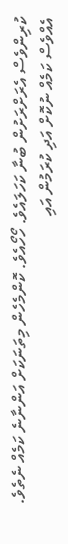ކުރިންވެސް އެރަށްރަށުން ބުނާ ކަހަލައެވެ. ހޯހޯއެވެ. ކޮންމެހެން މިތަނަކަށް އަންނާނެ ކަމެއް ނެތެވެ. އެއްވެސް ކަމެއް ނުކޮށް އަދި ކުރަމުން އައި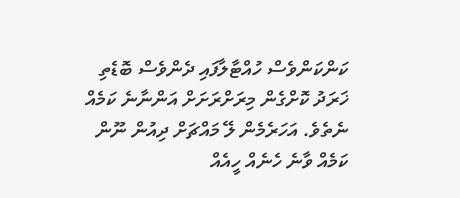ކަންކަންވެސް ހުއްޓާލާފައި ދެންވެސް ބޮޑެތި ޚަރަދު ކޮށްގެން މިރަށްރަށަށް އަންނާނެ ކަމެއް ނެތެވެ. އަހަރެމެން ލޭ މައްޗަށް ދިއުން ނޫން ކަމެއް ވާނެ ހެނެއް ހީއެއް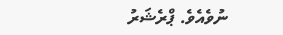ނުވެއެވެ. ޕްރެޝަރު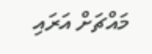މައްޗަށް އަރައި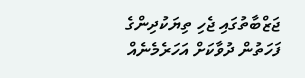ޖަޒްބާތުގައި ޖެހި ތިޔަކުދިންގެ ފަހަތުން ދުވާކަށް އަހަރެމެނެއް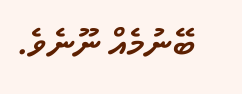ބޭނުމެއް ނޫނެވެ.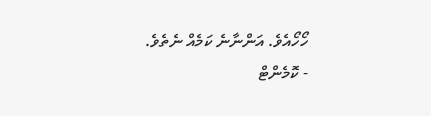ހޯހޯއެވެ. އަންނާނެ ކަމެއް ނެތެވެ.
- ކޮމެންޓް